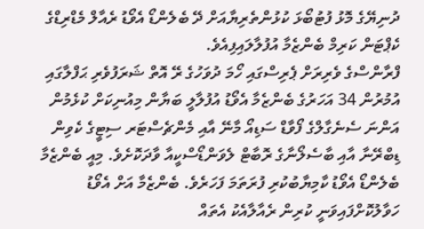ދުނިޔޭގެ މޮޅު ފުޓުބޯޅަ ކުޅުންތެރިޔާއަށް ދޭ ބެލެންޑޯ އެވޯޑު ރެއާލް މެޑްރިޑްގެ ކެޕްޓަން ކަރިމް ބެންޒެމާ އުފުލާލައިފިއެވެ.
ފްރާންސްގެ ވެރިރަށް ޕެރިސްގައި ހޯމަ ދުވަހުގެ ރޭ އޮތް ޝަރަފުވެރި ޙަފްލާގައި އުމުރުން 34 އަހަރުގެ ބެންޒެމާ އެވޯޑު އުފުލާލީ ބަޔާން މިއުނިކަށް ކުޅެމުން އަންނަ ސެނެގާލްގެ ފޯވާޑް ސަޑިއޯ މާނޭ އާއި މެންޗެސްޓަރ ސިޓީގެ ކެވިން ޑިބްރޭނާ އާއި ބާސެލޯނާގެ ރޮބާޓް ލެވަންޑޯސްކީއާ ވާދަކޮށެވެ. މިއީ ބެންޒެމާ ބެލެންޑޯ އެވޯޑު ކާމިޔާބުކުރި ފުރަތަމަ ފަހަރެވެ. ބެންޒެމާ އަށް އެވޯޑު ހަވާލުކޮށްފައިވަނީ ކުރިން ރެއާލާއެކު އެތައް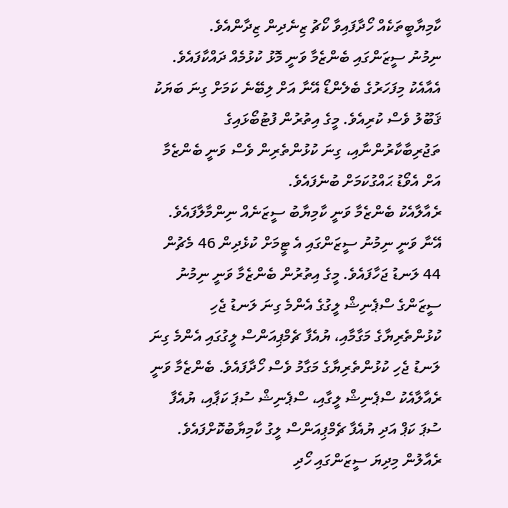ކާމިޔާބީތަކެއް ހޯދާފައިވާ ކޯޗު ޒިނެދިން ޒިދާންއެވެ.
ނިމުނު ސީޒަންގައި ބެންޒެމާ ވަނީ މޮޅު ކުޅުމެއް ދައްކާފައެވެ. އެއާއެކު މިފަހަރުގެ ބެލެންޑޯ އޭނާ އަށް ލިބޭނެ ކަމަށް ގިނަ ބަޔަކު ޤަބޫލު ވެސް ކުރިއެވެ. މީގެ އިތުރުން ފުޓުބޯޅައިގެ ތަޖުރިބާކާރުންނާއި، ގިނަ ކުޅުންތެރިން ވެސް ވަނީ ބެންޒެމާ އަށް އެވޯޑު ޙައްގުކަމަށް ބުނެފައެވެ.
ރެއާލާއެކު ބެންޒެމާ ވަނީ ކާމިޔާބު ސީޒަނެއް ނިންމާލާފައެވެ. އޭނާ ވަނީ ނިމުނު ސީޒަންގައި އެ ޓީމަށް ކުޅެދިން 46 މެޗުން 44 ލަނޑު ޖަހާފައެވެ. މީގެ އިތުރުން ބެންޒެމާ ވަނީ ނިމުނު ސީޒަންގެ ސްޕެނިޝް ލީގުގެ އެންމެ ގިނަ ލަނޑު ޖެހި ކުޅުންތެރިޔާގެ މަގާމާއި، ޔުއެފާ ޗެމްޕިއަންސް ލީގުގައި އެންމެ ގިނަ ލަނޑު ޖެހި ކުޅުންތެރިޔާގެ މަގާމު ވެސް ހޯދާފައެވެ. ބެންޒެމާ ވަނީ ރެއާލާއެކު ސްޕެނިޝް ލީގާއި، ސްޕެނިޝް ސުޕަ ކަޕާއި، ޔުއެފާ ސުޕަ ކަޕް އަދި ޔުއެފާ ޗެމްޕިއަންސް ލީގު ކާމިޔާބުކޮށްފައެވެ. ރެއާލުން މިދިޔަ ސީޒަންގައި ހޯދި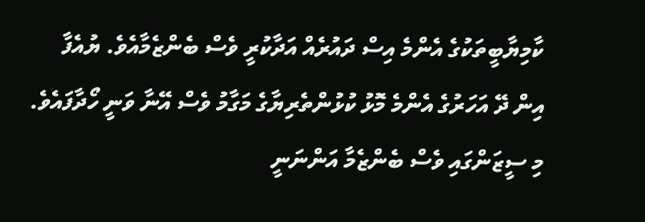ކާމިޔާބީތަކުގެ އެންމެ އިސް ދައުރެއް އަދާކުރީ ވެސް ބެންޒެމާއެވެ. ޔުއެފާ އިން ދޭ އަހަރުގެ އެންމެ މޮޅު ކުޅުންތެރިޔާގެ މަގާމު ވެސް އޭނާ ވަނީ ހޯދާފައެވެ.
މި ސީޒަންގައި ވެސް ބެންޒެމާ އަންނަނީ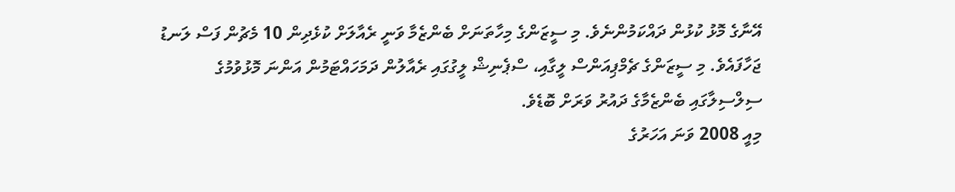އޭނާގެ މޮޅު ކުޅުން ދައްކަމުންނެވެ. މި ސީޒަންގެ މިހާތަނަށް ބެންޒެމާ ވަނީ ރެއާލަށް ކުޅެދިން 10 މެޗުން ފަސް ލަނޑު ޖަހާފައެވެ. މި ސީޒަންގެ ޗެމްޕިއަންސް ލީގާއި، ސްޕެނިޝް ލީގުގައި ރެއާލުން ދަމަހައްޓަމުން އަންނަ މޮޅުވުމުގެ ސިލްސިލާގައި ބެންޒެމާގެ ދައުރު ވަރަށް ބޮޑެވެ.
މިއީ 2008 ވަނަ އަހަރުގެ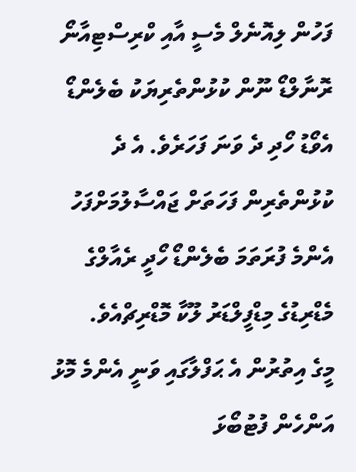ފަހުން ލިއޮނެލް މެސީ އާއި ކްރިސްޓިއާނޯ ރޮނާލްޑޯ ނޫން ކުޅުންތެރިޔަކު ބެލެންޑޯ އެވޯޑު ހޯދި ދެ ވަނަ ފަހަރެވެ. އެ ދެ ކުޅުންތެރިން ފަހަތަށް ޖައްސާލުމަށްފަހު އެންމެ ފުރަތަމަ ބެލެންޑޯ ހޯދީ ރެއާލްގެ މެޑްރިޑުގެ މިޑްފީލްޑަރު ލޫކާ މޮޑްރިޗްއެވެ.
މީގެ އިތުރުން އެ ޙަފްލާގައި ވަނީ އެންމެ މޮޅު އަންހެން ފުޓުބޯޅަ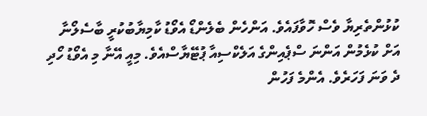ކުޅުންތެރިޔާ ވެސް ހޮވާފައެވެ. އަންހެން ބެލެންޑޯ އެވޯޑު ކާމިޔާބުކުރީ ބާސެލޯނާ އަށް ކުޅެމުން އަންނަ ސްޕެއިންގެ އަލެކްސިއާ ޕުޓޭޔާސްއެވެ. މިއީ އޭނާ މި އެވޯޑު ހޯދި ދެ ވަނަ ފަހަރެވެ. އެންމެ ފަހުން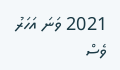2021 ވަނަ އަހަރު ވެސް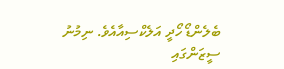ބެލެންޑޯ ހޯދީ އަލެކްސިއާއެވެ. ނިމުނު ސީޒަންގައި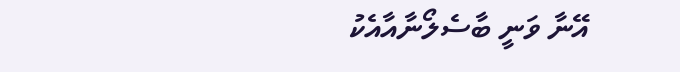އޭނާ ވަނީ ބާސެލޯނާއާއެކު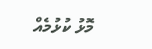މޮޅު ކުޅުމެއް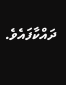ދައްކާފައެވެ.